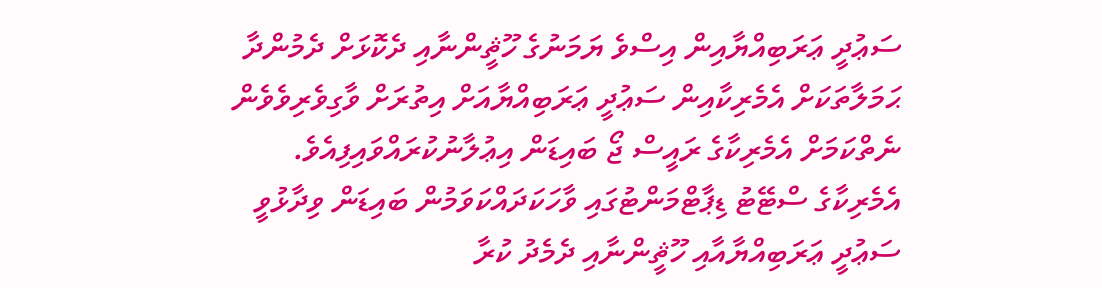ސަޢުދީ ޢަރަބިއްޔާއިން އިސްވެ ޔަމަނުގެ ހޫޘީންނާއި ދެކޮޅަށް ދެމުންދާ ޙަމަލާތަކަށް އެމެރިކާއިން ސަޢުދީ ޢަރަބިއްޔާއަށް އިތުރަށް ވާގިވެރިވެވެން ނެތްކަމަށް އެމެރިކާގެ ރައީސް ޖޯ ބައިޑަން އިޢުލާނުކުރައްވައިފިއެވެ.
އެމެރިކާގެ ސްޓޭޓު ޑިޕާޓްމަންޓުގައި ވާހަކަދައްކަވަމުން ބައިޑަން ވިދާޅުވީ ސަޢުދީ ޢަރަބިއްޔާއާއި ހޫޘީންނާއި ދެމެދު ކުރާ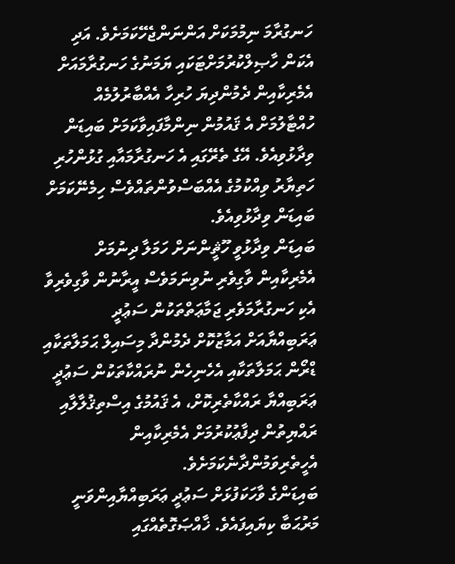ހަނގުރާމަ ނިމުމަކަށް އަންނަންޖެހޭކަމަށެވެ. އަދި އެކަން ހާޞިލްކުރުމަށްޓަކައި ޔަމަނުގެ ހަނގުރާމައަށް އެމެރިކާއިން ދެމުންދިޔަ ހުރިހާ އެއްބާރުލުމެއް ހުއްޓާލުމަށް އެ ޤައުމުން ނިންމާފައިވާކަމަށް ބައިޑަން ވިދާޅުވިއެވެ. އޭގެ ތެރޭގައި އެ ހަނގުރާމައާއި ގުޅުންހުރި ހަތިޔާރު ވިއްކުމުގެ އެއްބަސްވުންތައްވެސް ހިމެނޭކަމަށް ބައިޑަން ވިދާޅުވިއެވެ.
ބައިޑަން ވިދާޅުވީ ހޫޘީންނަށް ހަމަލާ ދިނުމަށް އެމެރިކާއިން ވާގިވެރި ނުވިނަމަވެސް އީރާނުން ވާގިވެރިވާ އެކި ހަނގުރާމަވެރި ޖަމާޢަތްތަކުން ސަޢުދީ ޢަރަބިއްޔާއަށް އަމާޒުކޮށް ދެމުންދާ މިސައިލް ޙަމަލާތަކާއި ޑްރޯން ޙަމަލާތަކާއި އެހެނިހެން ނުރައްކާތަކުން ސަޢުދީ ޢަރަބިއްޔާ ރައްކާތެރިކޮށް، އެ ޤައުމުގެ އިސްތިޤުލާލާއި ރައްޔިތުން ދިފާޢުކުރުމަށް އެމެރިކާއިން އެހީތެރިވަމުންދާނެކަމަށެވެ.
ބައިޑަންގެ ވާހަކަފުޅަށް ސަޢުދީ ޢަރަބިއްޔާއިންވަނީ މަރުޙަބާ ކިޔައިފައެވެ. ޚާއްޞަގޮތެއްގައި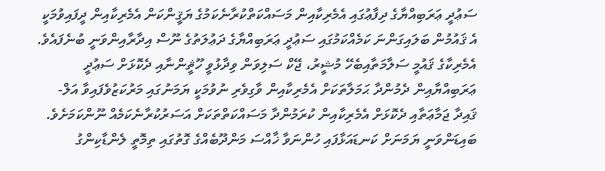ސަޢުދީ ޢަރަބިއްޔާގެ ދިފާޢުގައި އެމެރިކާއިން މަސައްކަތްކުރާނެކަމުގެ ޔަޤީންކަން އެމެރިކާއިން ދީފައިވުމަކީ އެ ޤައުމުން ބަލައިގަންނަ ކަމެއްކަމުގައި ސަޢުދީ ޢަރަބިއްޔާގެ ދަޢުލަތުގެ ނޫސް އިދާރާއިންވަނީ ބުނެފައެވެ.
އެމެރިކާގެ ޤައުމީ ސަލާމަތާއިބެހޭ މުޝީރު، ޖޭކް ސަލިވަން ވިދާޅުވީ ހޫޘީންނާއި ދެކޮޅަށް ސަޢުދީ ޢަރަބިއްޔާއިން ދެމުންދާ ޙަމަލާތަކަށް އެމެރިކާއިން ވާގިވެރި ނުވުމަކީ ޔަމަނުގައި މަރުކަޒުވެފައިވާ އަލް-ޤައިދާ ޖަމާޢަތާއި ދެކޮޅަށް އެމެރިކާއިން ކުރަމުންދާ މަސައްކަތްތަކަށް އަސަރުކުރާނެކަމެއް ނޫންކަމަށެވެ.
ބައިޑަންވަނީ ޔަމަނަށް ކަނޑައަޅާފައި ހުންނަވާ ޚާއްސަ މަންދޫބެއްގެ ގޮތުގައި ތިމޮތީ ލެންޑާކިންގު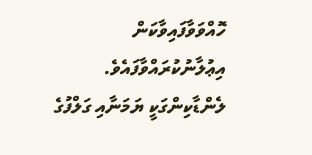ހޮއްވަވާފައިވާކަން އިޢުލާނުކުރައްވާފައެވެ. ލެންޑާކިންގަކީ ޔަމަނާއި ގަލްފުގެ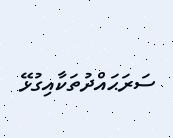ސަރަޙައްދުތަކާއިގުޅޭ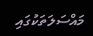މައްސަލަތަކުގައި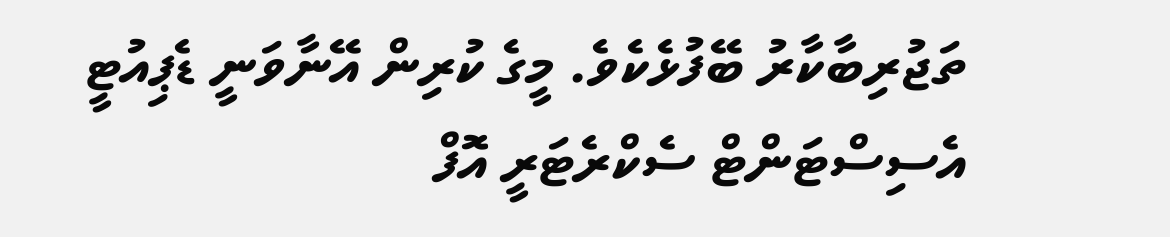ތަޖުރިބާކާރު ބޭފުޅެކެވެ. މީގެ ކުރިން އޭނާވަނީ ޑެޕިއުޓީ އެސިސްޓަންޓް ސެކްރެޓަރީ އޮފް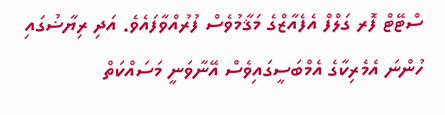ސްޓޭޓް ފޮރ ގަލްފް އެފެއާޒްގެ މަޤާމުވެސް ފުރުއްވާފައެވެ. އަދި ރިޔާޟުގައި ހުންނަ އެމެރިކާގެ އެމްބަސީގައިވެސް އޭނާވަނީ މަސައްކަތް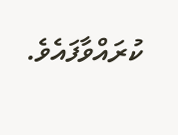ކުރައްވާފައެވެ.